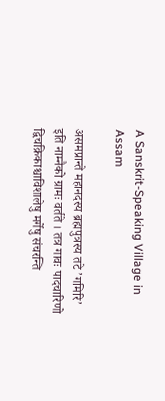A Sanskrit-Speaking Village in Assam

असमप्रान्ते महानदस्य ब्रह्मपुत्रस्य तटे ’गमिरि’ इति नाम्नैको ग्रामः वर्तते । तत्र गावः पादचारिणो द्विचक्रिकाश्चाविशालेषु मर्गेषु संचरन्ति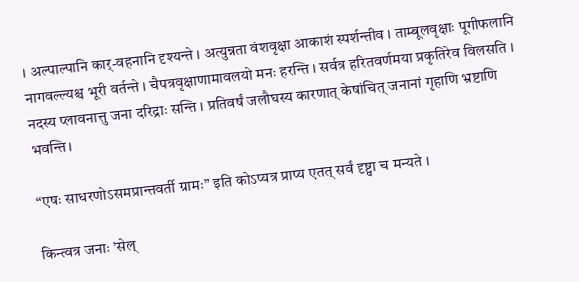। अल्पाल्पानि कार्-वहनानि दृश्यन्ते । अत्युन्नता वंशवृक्षा आकाशं स्पर्शन्तीव । ताम्बूलवृक्षाः पूगीफलानि नागवल्ल्यश्च भूरी वर्तन्ते । चैपत्रवृक्षाणामावलयो मनः हरन्ति । सर्वत्र हरितवर्णमया प्रकृतिरेव विलसति । नदस्य प्लावनात्तु जना दरिद्राः सन्ति । प्रतिवर्षं जलौघस्य कारणात् केषांचित् जनानां गृहाणि भ्रष्टाणि भवन्ति।

“एषः साधरणोऽसमप्रान्तवर्ती ग्रामः” इति कोऽप्यत्र प्राप्य एतत् सर्वं दृष्ट्वा च मन्यते ।

किन्त्वत्र जनाः ’सेल्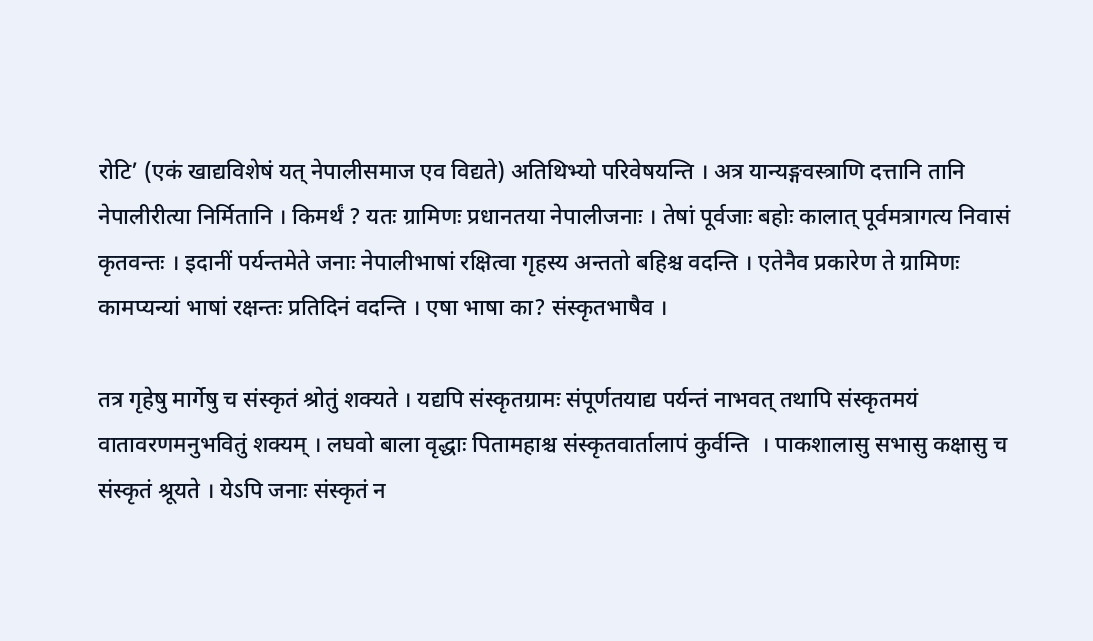रोटि’ (एकं खाद्यविशेषं यत् नेपालीसमाज एव विद्यते) अतिथिभ्यो परिवेषयन्ति । अत्र यान्यङ्गवस्त्राणि दत्तानि तानि नेपालीरीत्या निर्मितानि । किमर्थं ? यतः ग्रामिणः प्रधानतया नेपालीजनाः । तेषां पूर्वजाः बहोः कालात् पूर्वमत्रागत्य निवासं कृतवन्तः । इदानीं पर्यन्तमेते जनाः नेपालीभाषां रक्षित्वा गृहस्य अन्ततो बहिश्च वदन्ति । एतेनैव प्रकारेण ते ग्रामिणः कामप्यन्यां भाषां रक्षन्तः प्रतिदिनं वदन्ति । एषा भाषा का? संस्कृतभाषैव ।

तत्र गृहेषु मार्गेषु च संस्कृतं श्रोतुं शक्यते । यद्यपि संस्कृतग्रामः संपूर्णतयाद्य पर्यन्तं नाभवत् तथापि संस्कृतमयं वातावरणमनुभवितुं शक्यम् । लघवो बाला वृद्धाः पितामहाश्च संस्कृतवार्तालापं कुर्वन्ति  । पाकशालासु सभासु कक्षासु च संस्कृतं श्रूयते । येऽपि जनाः संस्कृतं न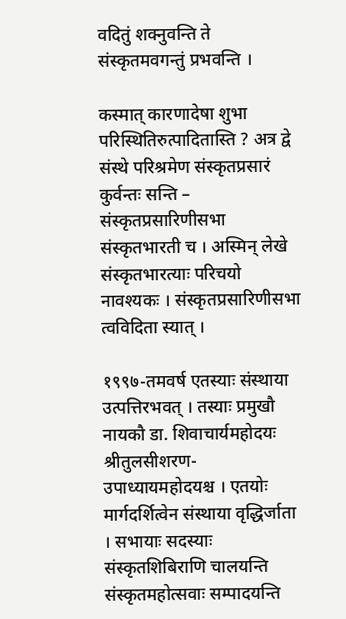वदितुं शक्नुवन्ति ते संस्कृतमवगन्तुं प्रभवन्ति ।

कस्मात् कारणादेषा शुभा परिस्थितिरुत्पादितास्ति ? अत्र द्वे संस्थे परिश्रमेण संस्कृतप्रसारं कुर्वन्तः सन्ति – संस्कृतप्रसारिणीसभा संस्कृतभारती च । अस्मिन् लेखे संस्कृतभारत्याः परिचयो नावश्यकः । संस्कृतप्रसारिणीसभा त्वविदिता स्यात् ।

१९९७-तमवर्ष एतस्याः संस्थाया उत्पत्तिरभवत् । तस्याः प्रमुखौ नायकौ डा. शिवाचार्यमहोदयः श्रीतुलसीशरण-उपाध्यायमहोदयश्च । एतयोः मार्गदर्शित्वेन संस्थाया वृद्धिर्जाता । सभायाः सदस्याः संस्कृतशिबिराणि चालयन्ति संस्कृतमहोत्सवाः सम्पादयन्ति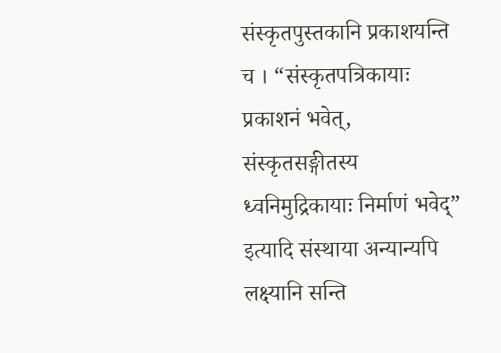संस्कृतपुस्तकानि प्रकाशयन्ति च । “संस्कृतपत्रिकायाः प्रकाशनं भवेत्, संस्कृतसङ्गीतस्य ध्वनिमुद्रिकायाः निर्माणं भवेद्” इत्यादि संस्थाया अन्यान्यपि लक्ष्यानि सन्ति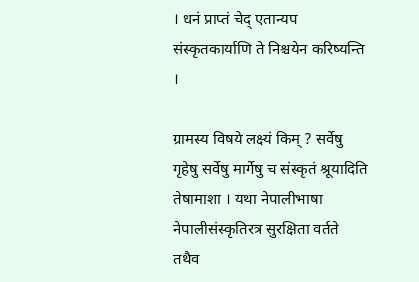। धनं प्राप्तं चेद् एतान्यप संस्कृतकार्याणि ते निश्चयेन करिष्यन्ति ।

ग्रामस्य विषये लक्ष्यं किम् ? सर्वेषु गृहेषु सर्वेषु मार्गेषु च संस्कृतं श्रूयादिति तेषामाशा । यथा नेपालीभाषा नेपालीसंस्कृतिरत्र सुरक्षिता वर्तते तथैव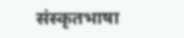संस्कृतभाषा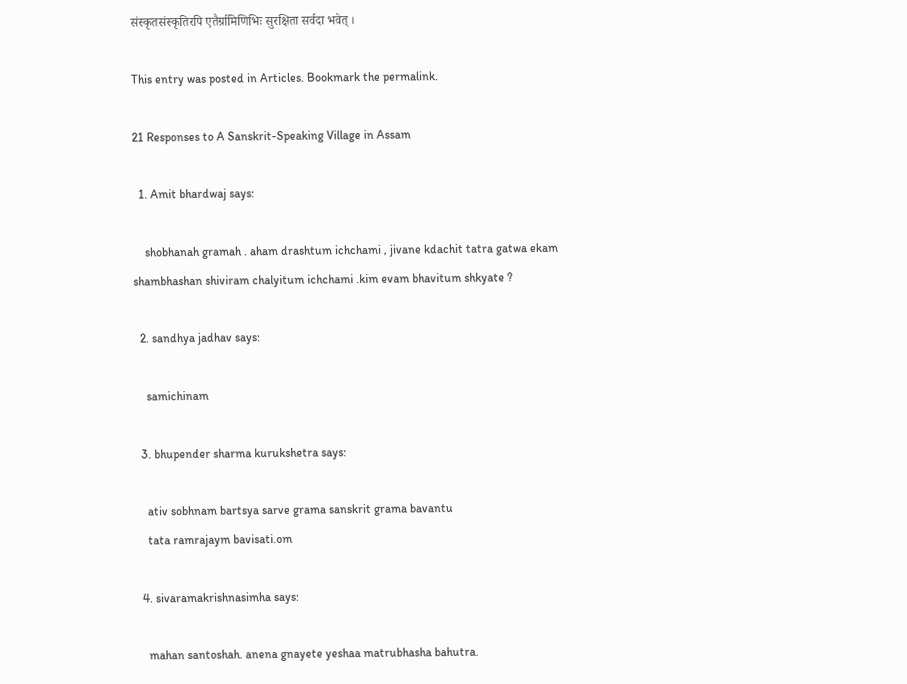संस्कृतसंस्कृतिरपि एतैर्ग्रामिणिभिः सुरक्षिता सर्वदा भवेत् ।

This entry was posted in Articles. Bookmark the permalink.

21 Responses to A Sanskrit-Speaking Village in Assam

  1. Amit bhardwaj says:

    shobhanah gramah . aham drashtum ichchami , jivane kdachit tatra gatwa ekam shambhashan shiviram chalyitum ichchami .kim evam bhavitum shkyate ?

  2. sandhya jadhav says:

    samichinam

  3. bhupender sharma kurukshetra says:

    ativ sobhnam bartsya sarve grama sanskrit grama bavantu
    tata ramrajaym bavisati.om

  4. sivaramakrishnasimha says:

    mahan santoshah. anena gnayete yeshaa matrubhasha bahutra.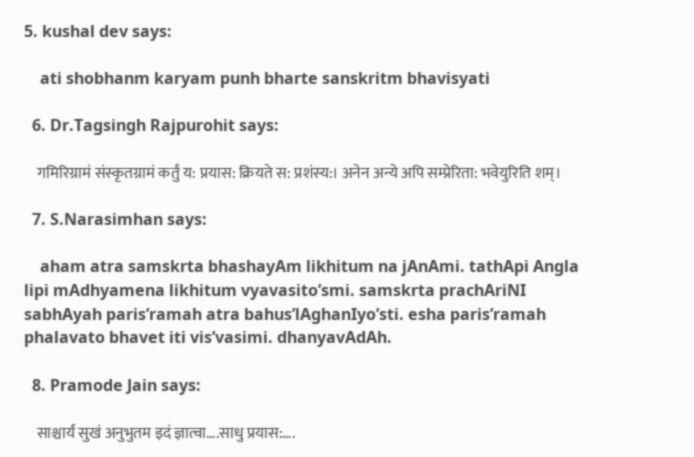5. kushal dev says:

    ati shobhanm karyam punh bharte sanskritm bhavisyati

  6. Dr.Tagsingh Rajpurohit says:

    गमिरिग्रामं संस्‍कृतग्रामं कर्तुं य: प्रयास: क्रियते स: प्रशंस्‍य:। अनेन अन्‍ये अपि सम्‍प्रेरिता: भवेयुरिति शम्।

  7. S.Narasimhan says:

    aham atra samskrta bhashayAm likhitum na jAnAmi. tathApi Angla lipi mAdhyamena likhitum vyavasito’smi. samskrta prachAriNI sabhAyah paris’ramah atra bahus’lAghanIyo’sti. esha paris’ramah phalavato bhavet iti vis’vasimi. dhanyavAdAh.

  8. Pramode Jain says:

    साश्चार्यं सुखं अनुभुतम इदं ज्ञात्वा….साधु प्रयास:….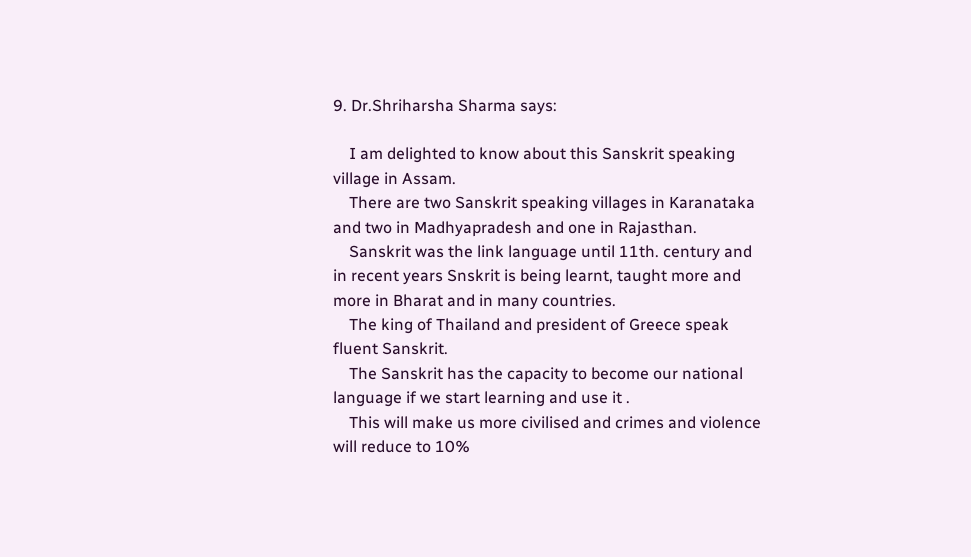9. Dr.Shriharsha Sharma says:

    I am delighted to know about this Sanskrit speaking village in Assam.
    There are two Sanskrit speaking villages in Karanataka and two in Madhyapradesh and one in Rajasthan.
    Sanskrit was the link language until 11th. century and in recent years Snskrit is being learnt, taught more and more in Bharat and in many countries.
    The king of Thailand and president of Greece speak fluent Sanskrit.
    The Sanskrit has the capacity to become our national language if we start learning and use it .
    This will make us more civilised and crimes and violence will reduce to 10%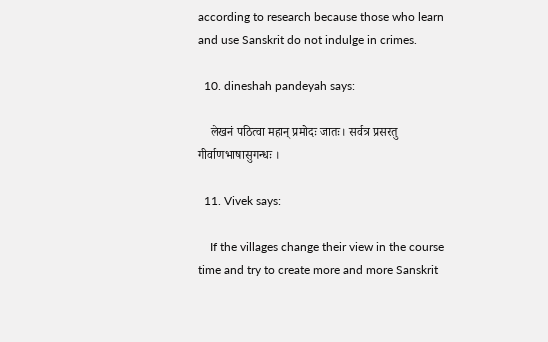according to research because those who learn and use Sanskrit do not indulge in crimes.

  10. dineshah pandeyah says:

    लेखनं पठित्वा महान् प्रमोदः जातः। सर्वत्र प्रसरतु गीर्वाणभाषासुगन्धः ।

  11. Vivek says:

    If the villages change their view in the course time and try to create more and more Sanskrit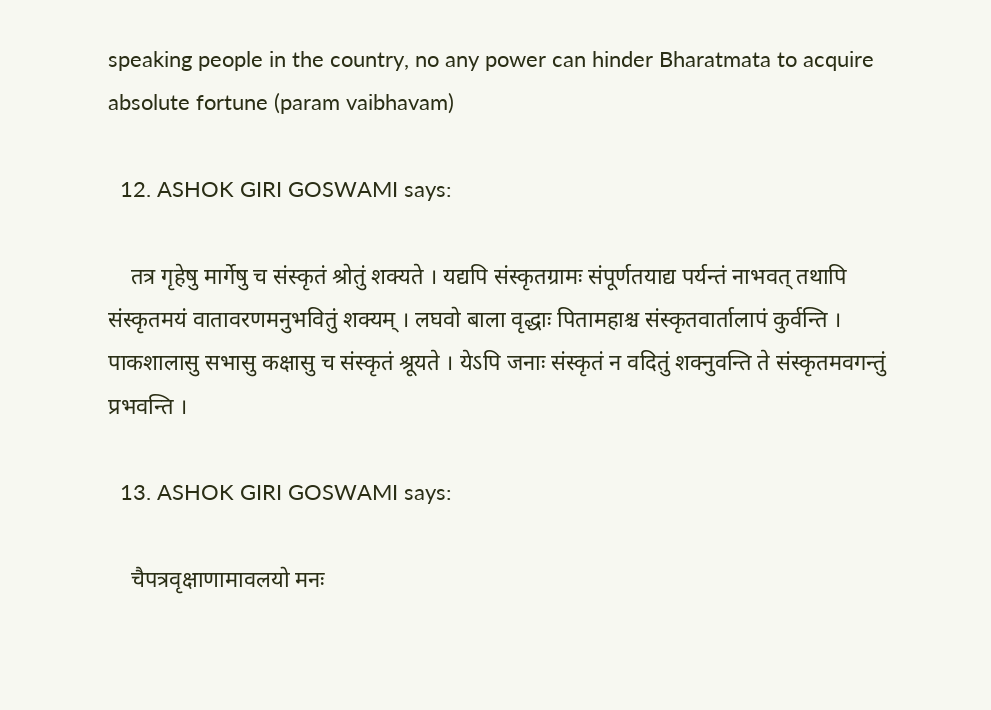speaking people in the country, no any power can hinder Bharatmata to acquire absolute fortune (param vaibhavam)

  12. ASHOK GIRI GOSWAMI says:

    तत्र गृहेषु मार्गेषु च संस्कृतं श्रोतुं शक्यते । यद्यपि संस्कृतग्रामः संपूर्णतयाद्य पर्यन्तं नाभवत् तथापि संस्कृतमयं वातावरणमनुभवितुं शक्यम् । लघवो बाला वृद्धाः पितामहाश्च संस्कृतवार्तालापं कुर्वन्ति । पाकशालासु सभासु कक्षासु च संस्कृतं श्रूयते । येऽपि जनाः संस्कृतं न वदितुं शक्नुवन्ति ते संस्कृतमवगन्तुं प्रभवन्ति ।

  13. ASHOK GIRI GOSWAMI says:

    चैपत्रवृक्षाणामावलयो मनः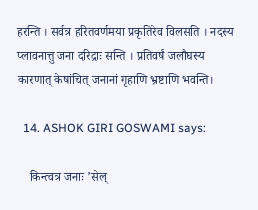हरन्ति । सर्वत्र हरितवर्णमया प्रकृतिरेव विलसति । नदस्य प्लावनात्तु जना दरिद्राः सन्ति । प्रतिवर्षं जलौघस्य कारणात् केषांचित् जनानां गृहाणि भ्रष्टाणि भवन्ति।

  14. ASHOK GIRI GOSWAMI says:

    किन्त्वत्र जनाः ’सेल्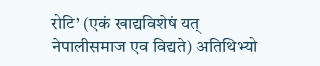रोटि’ (एकं खाद्यविशेषं यत् नेपालीसमाज एव विद्यते) अतिथिभ्यो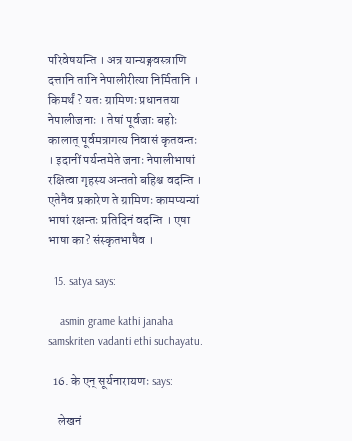परिवेषयन्ति । अत्र यान्यङ्गवस्त्राणि दत्तानि तानि नेपालीरीत्या निर्मितानि । किमर्थं ? यतः ग्रामिणः प्रधानतया नेपालीजनाः । तेषां पूर्वजाः बहोः कालात् पूर्वमत्रागत्य निवासं कृतवन्तः । इदानीं पर्यन्तमेते जनाः नेपालीभाषां रक्षित्वा गृहस्य अन्ततो बहिश्च वदन्ति । एतेनैव प्रकारेण ते ग्रामिणः कामप्यन्यां भाषां रक्षन्तः प्रतिदिनं वदन्ति । एषा भाषा का? संस्कृतभाषैव ।

  15. satya says:

    asmin grame kathi janaha samskriten vadanti ethi suchayatu.

  16. के एन् सूर्यनारायणः says:

    लेखनं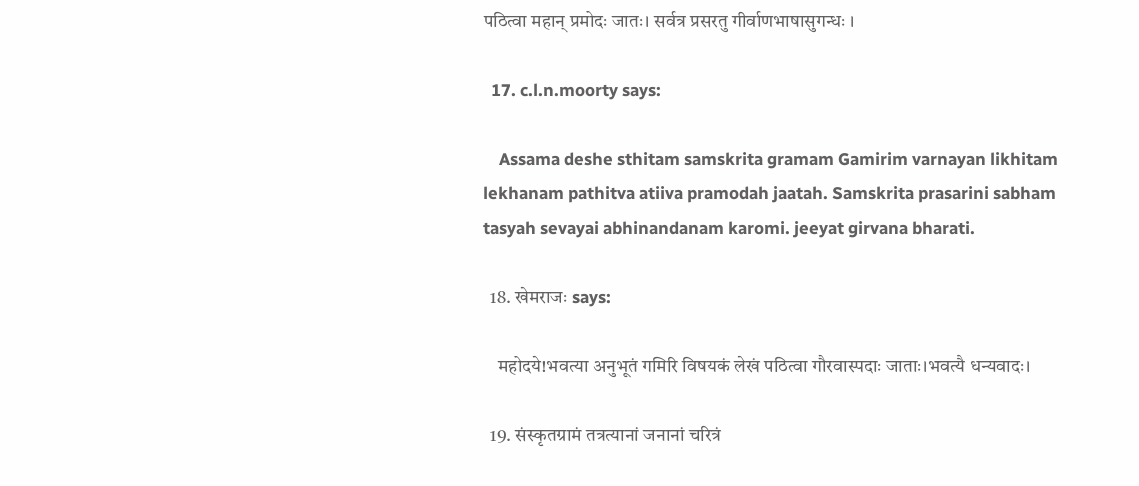पठित्वा महान् प्रमोदः जातः। सर्वत्र प्रसरतु गीर्वाणभाषासुगन्धः ।

  17. c.l.n.moorty says:

    Assama deshe sthitam samskrita gramam Gamirim varnayan likhitam lekhanam pathitva atiiva pramodah jaatah. Samskrita prasarini sabham tasyah sevayai abhinandanam karomi. jeeyat girvana bharati.

  18. खेमराजः says:

    महोदये!भवत्या अनुभूतं गमिरि विषयकं लेखं पठित्वा गौरवास्पदाः जाताः।भवत्यै धन्यवादः।

  19. संस्कृतग्रामं तत्रत्यानां जनानां चरित्रं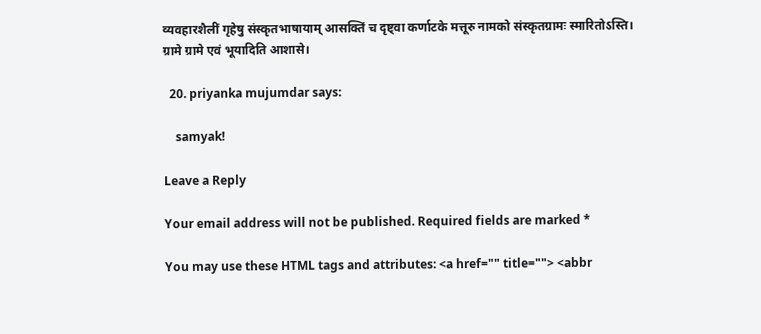व्यवहारशैलीं गृहेषु संस्कृतभाषायाम् आसक्तिं च दृष्ट्वा कर्णाटके मत्तूरु नामको संस्कृतग्रामः स्मारितोऽस्ति। ग्रामे ग्रामे एवं भूयादिति आशासे।

  20. priyanka mujumdar says:

    samyak!

Leave a Reply

Your email address will not be published. Required fields are marked *

You may use these HTML tags and attributes: <a href="" title=""> <abbr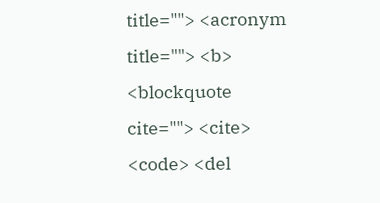title=""> <acronym title=""> <b> <blockquote cite=""> <cite> <code> <del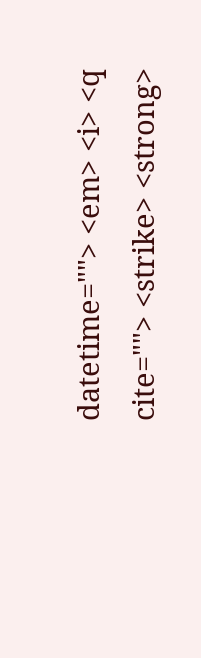datetime=""> <em> <i> <q cite=""> <strike> <strong>